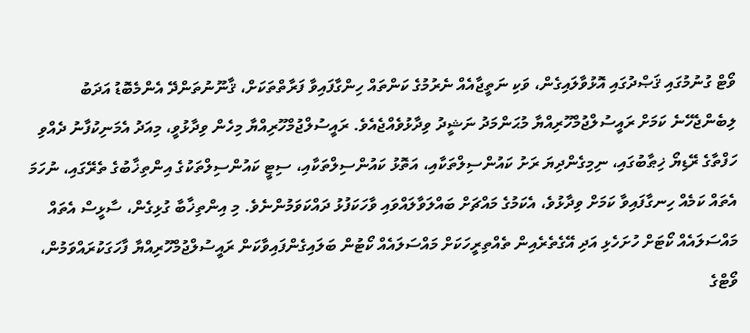ވޯޓް ގުނުމުގައި ޤަޞްދުގައި އޮޅުވާލައިގެން، ވަކި ނަތީޖާއެއް ނެރުމުގެ ކަންތައް ހިންގާފައިވާ ފަރާތްތަކަށް، ޤާނޫނުތަންދޭ އެންމެބޮޑު އަދަބު ލިބެންޖެހޭނެ ކަމަށް ރައީސުލްޖުމްހޫރިއްޔާ މުޙަންމަދު ނަޝީދު ވިދާޅުވެއްޖެއެވެ. ރައީސުލްޖުމްހޫރިއްޔާ މިހެން ވިދާޅުވީ، މިއަދު އެމަނިކުފާނު ދެއްވި ހަފްތާގެ ރޭޑިޔޯ ޚިޠާބުގައި، ނިމިގެންދިޔަ ރަށު ކައުންސިލްތަކާއި، އަތޮޅު ކައުންސިލްތަކާއި، ސިޓީ ކައުންސިލްތަކުގެ އިންތިޚާބުގެ ތެރޭގައި، ނުހަމަ އެތައް ކަމެއް ހިނގާފައިވާ ކަމަށް ވިދާޅުވެ، އެކަމުގެ މައްޗަށް ބައްލަވާލައްވައި ވާހަކަފުޅު ދައްކަވަމުންނެވެ. މި އިންތިޚާބާ ގުޅިގެން، ސާޅީސް އެތައް މައްސަލައެއް ކޯޓަށް ހުށަހެޅި އަދި އޭގެތެރެއިން ތެއްތިރީހަކަށް މައްސަލައެއް ކޯޓުން ބަލައިގެންފައިވާކަން ރައީސުލްޖުމްހޫރިއްޔާ ފާހަގަކުރައްވަމުން، ވޯޓްގެ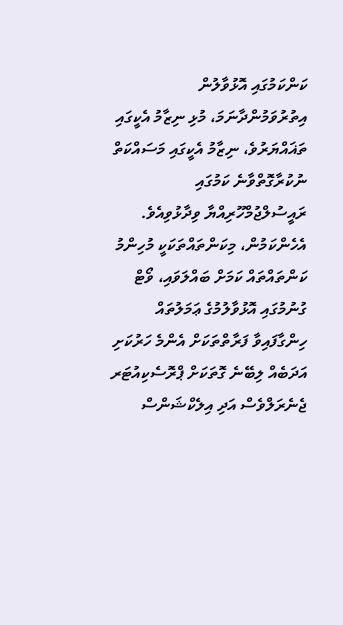ކަންކަމުގައި އޮޅުވާލުން އިތުރުވަމުންދާނަމަ، މުޅި ނިޒާމު އެކީގައި ތަޣައްޔަރުވެ، ނިޒާމު އެކީގައި މަސައްކަތް ނުކުރާގޮތްވާނެ ކަމުގައި ރައީސުލްޖުމްހޫރިއްޔާ ވިދާޅުވިއެވެ.
އެހެންކަމުން، މިކަންތައްތަކަކީ މުހިންމު ކަންތައްތައް ކަމަށް ބައްލަވައި، ވޯޓް ގުނުމުގައި އޮޅުވާލުމުގެ ޢަމަލުތައް ހިންގާފައިވާ ފަރާތްތަކަށް އެންމެ ހަރުކަށި އަދަބެއް ލިބޭނެ ގޮތަކަށް ޕްރޮސެކިއުޓަރ ޖެނެރަލްވެސް އަދި އިލެކްޝަންސް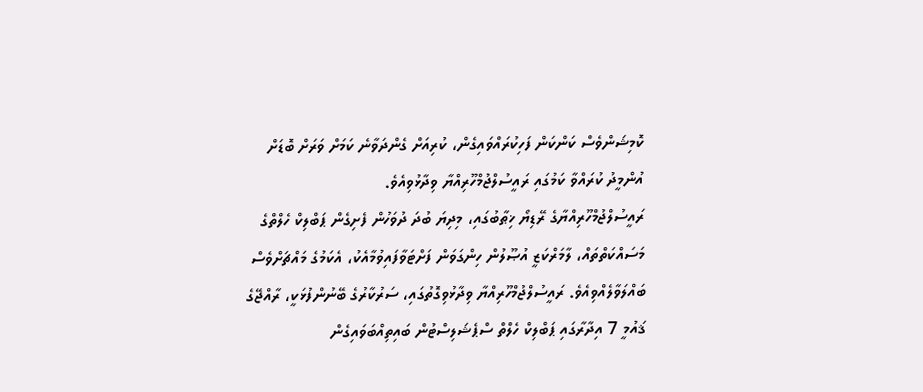ކޮމިޝަންވެސް ކަންކަން ފަހިކުރައްވައިގެން، ކުރިއަށް ގެންދަވާނެ ކަމަށް ވަރަށް ބޮޑަށް އުންމީދު ކުރައްވާ ކަމުގައި ރައީސުލްޖުމްހޫރިއްޔާ ވިދާޅުވިއެވެ.
ރައީސުލްޖުމްހޫރިއްޔާގެ ރޭޑިޔޯ ޚިޠާބުގައި، މިދިޔަ ބުދަ ދުވަހުން ފެށިގެން ޕަބްލިކް ހެލްތްގެ މަސައްކަތްތައް، ލާމަރްކަޒީ އުޞޫލުން ހިންގަވަން ފަށްޓަވާފައިވުމާއެކު، އެކަމުގެ މައްޗަށްވެސް ބައްލަވާލެއްވިއެވެ. ރައީސުލްޖުމްހޫރިއްޔާ ވިދާޅުވިގޮތުގައި، ސަރުކާރުގެ ބޭނުންފުޅަކީ، ރާއްޖޭގެ ޤައުމީ 7 އިދާރާގައި ޕަބްލިކް ހެލްތް ސްޕެޝަލިސްޓުން ބައިތިއްބަވައިގެން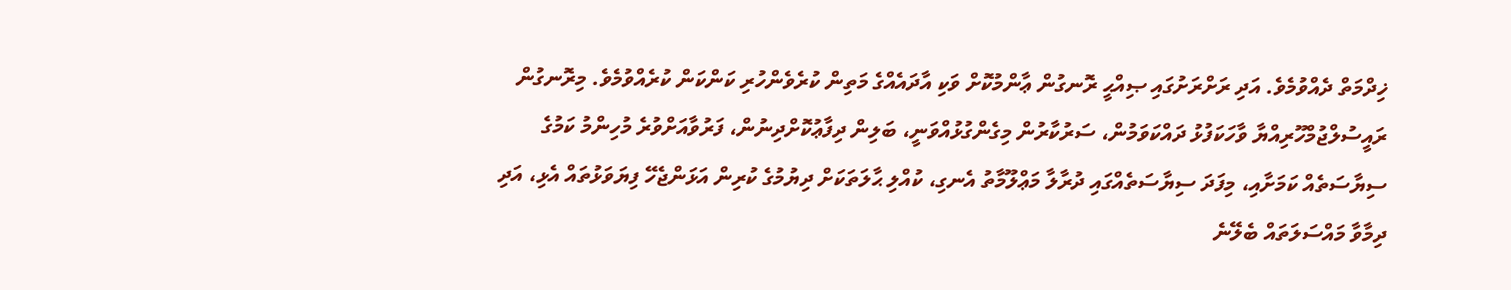ޚިދްމަތް ދެއްވުމެވެ. އަދި ރަށްރަށުގައި ޞިއްޙީ ރޮނގުން ޢާންމުކޮށް ވަކި އާދައެއްގެ މަތިން ކުރެވެންހުރި ކަންކަން ކުރެއްވުމެވެ. މިރޮނގުން ރައީސުލްޖުމްހޫރިއްޔާ ވާހަކަފުޅު ދައްކަވަމުން، ސަރުކާރުން މިގެންގުޅުއްވަނީ، ބަލިން ދިފާޢުކޮށްދިނުން، ފަރުވާއަށްވުރެ މުހިންމު ކަމުގެ ސިޔާސަތެއް ކަމަށާއި، މިފަދަ ސިޔާސަތެއްގައި ދުރާލާ މަޢްލޫމާތު އެނގި، ކުއްލި ޙާލަތަކަށް ދިޔުމުގެ ކުރިން އަޅަންޖެހޭ ފިޔަވަޅުތައް އެޅި، އަދި ދިމާވާ މައްސަލަތައް ބެލޭނެ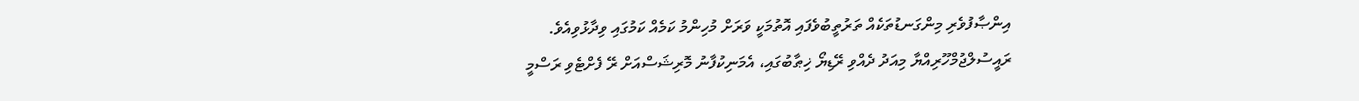އިންޞާފުވެރި މިންގަނޑުތަކެއް ތަރުތީބުވެފައި އޮތުމަކީ ވަރަށް މުހިންމު ކަމެއް ކަމުގައި ވިދާޅުވިއެވެ.
ރައީސުލްޖުމްހޫރިއްޔާ މިއަދު ދެއްވި ރޭޑިޔޯ ޚިޠާބުގައި، އެމަނިކުފާނު މޮރިޝަސްއަށް ރޭ ފެށްޓެވި ރަސްމީ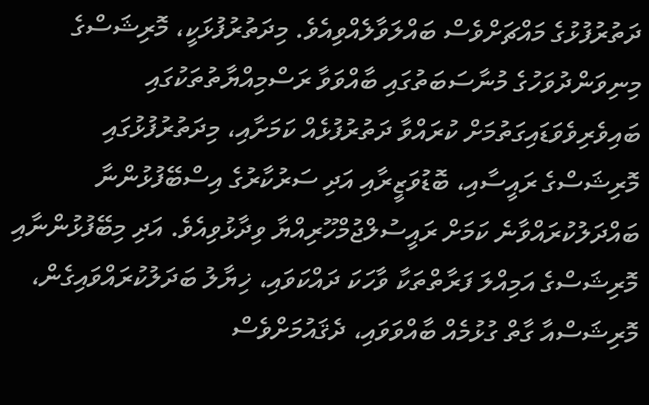ދަތުރުފުޅުގެ މައްޗަށްވެސް ބައްލަވާލެއްވިއެވެ. މިދަތުރުފުޅަކީ، މޮރިޝަސްގެ މިނިވަންދުވަހުގެ މުނާސަބަތުގައި ބާއްވަވާ ރަސްމިއްޔާތުތަކުގައި ބައިވެރިވެވަޑައިގަތުމަށް ކުރައްވާ ދަތުރުފުޅެއް ކަމަށާއި، މިދަތުރުފުޅުގައި މޮރިޝަސްގެ ރައީސާއި، ބޮޑުވަޒީރާއި އަދި ސަރުކާރުގެ އިސްބޭފުޅުންނާ ބައްދަލުކުރައްވާނެ ކަމަށް ރައީސުލްޖުމްހޫރިއްޔާ ވިދާޅުވިއެވެ. އަދި މިބޭފުޅުންނާއި މޮރިޝަސްގެ އަމިއްލަ ފަރާތްތަކާ ވާހަކަ ދައްކަވައި، ޚިޔާލު ބަދަލުކުރައްވައިގެން، މޮރިޝަސްއާ ގާތް ގުޅުމެއް ބާއްވަވައި، ދެޤައުމަށްވެސް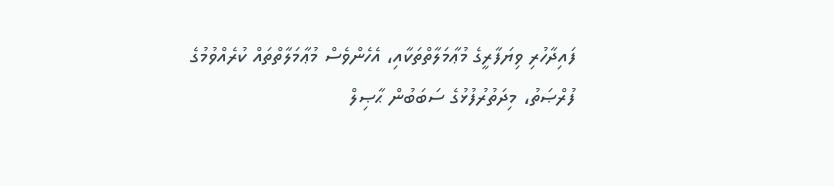ފައިދާހުރި ވިޔަފާރީގެ މުޢާމަލާތްތަކާއި، އެހެންވެސް މުޢާމަލާތްތައް ކުރެއްވުމުގެ ފުރްޞަތު، މިދަތުރުފުޅުގެ ސަބަބުން ޙާޞިލް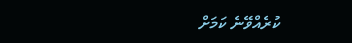ކުރެއްވޭނެ ކަމަށް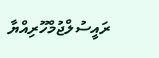ރައީސުލްޖުމްހޫރިއްޔާ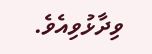ވިދާޅުވިއެވެ.